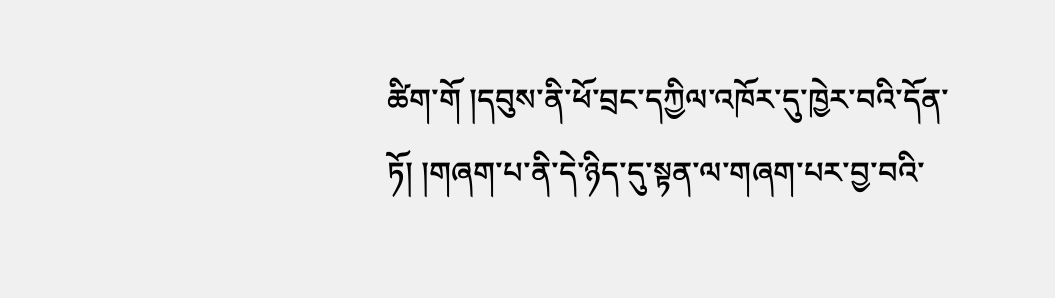ཚིག་གོ །དབུས་ནི་ཕོ་བྲང་དཀྱིལ་འཁོར་དུ་ཁྱེར་བའི་དོན་ཏོ། །གཞག་པ་ནི་དེ་ཉིད་དུ་སྟན་ལ་གཞག་པར་བྱ་བའི་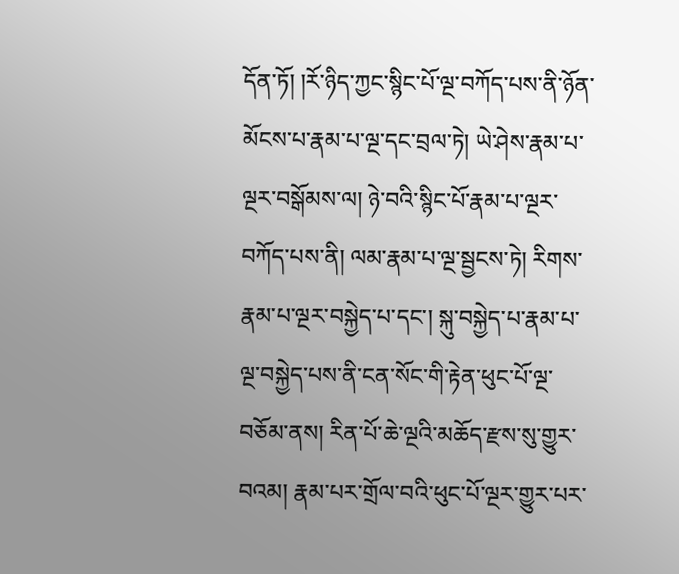དོན་ཏོ། །རོ་ཉིད་ཀྱང་སྙིང་པོ་ལྔ་བཀོད་པས་ནི་ཉོན་མོངས་པ་རྣམ་པ་ལྔ་དང་བྲལ་ཏེ། ཡེ་ཤེས་རྣམ་པ་ལྔར་བསྒོམས་ལ། ཉེ་བའི་སྙིང་པོ་རྣམ་པ་ལྔར་བཀོད་པས་ནི། ལམ་རྣམ་པ་ལྔ་སྦྱངས་ཏེ། རིགས་རྣམ་པ་ལྔར་བསྐྱེད་པ་དང་། སྐུ་བསྐྱེད་པ་རྣམ་པ་ལྔ་བསྐྱེད་པས་ནི་ངན་སོང་གི་རྟེན་ཕུང་པོ་ལྔ་བཅོམ་ནས། རིན་པོ་ཆེ་ལྔའི་མཆོད་རྫས་སུ་གྱུར་བའམ། རྣམ་པར་གྲོལ་བའི་ཕུང་པོ་ལྔར་གྱུར་པར་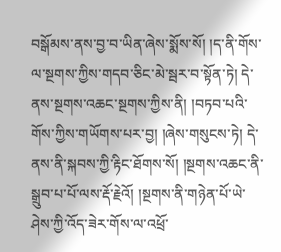བསྒོམས་ནས་བྱ་བ་ཡིན་ཞེས་སྨོས་སོ། །ད་ནི་གོས་ལ་སྔགས་ཀྱིས་གདབ་ཅིང་མེ་སྦར་བ་སྟོན་ཏེ། དེ་ནས་སྔགས་འཆང་སྔགས་ཀྱིས་ནི། །བཏབ་པའི་གོས་ཀྱིས་གཡོགས་པར་བྱ། །ཞེས་གསུངས་ཏེ། དེ་ནས་ནི་སྐབས་ཀྱི་རྟིང་ཐོགས་སོ། །སྔགས་འཆང་ནི་སྒྲུབ་པ་པོ་ལས་རྡོ་རྗེའོ། །སྔགས་ནི་གཉེན་པོ་ཡེ་ཤེས་ཀྱི་འོད་ཟེར་གོས་ལ་འཕྲོ་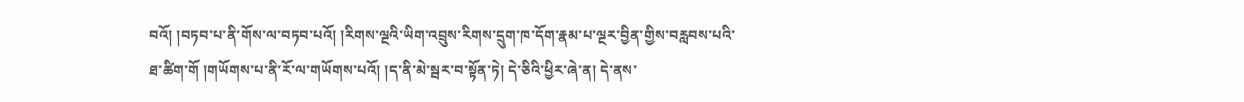བའོ། །བཏབ་པ་ནི་གོས་ལ་བཏབ་པའོ། །རིགས་ལྔའི་ཡིག་འབྲུས་རིགས་དྲུག་ཁ་དོག་རྣམ་པ་ལྔར་བྱིན་གྱིས་བརླབས་པའི་ཐ་ཚིག་གོ །གཡོགས་པ་ནི་རོ་ལ་གཡོགས་པའོ། །ད་ནི་མེ་སྦར་བ་སྟོན་ཏེ། དེ་ཅིའི་ཕྱིར་ཞེ་ན། དེ་ནས་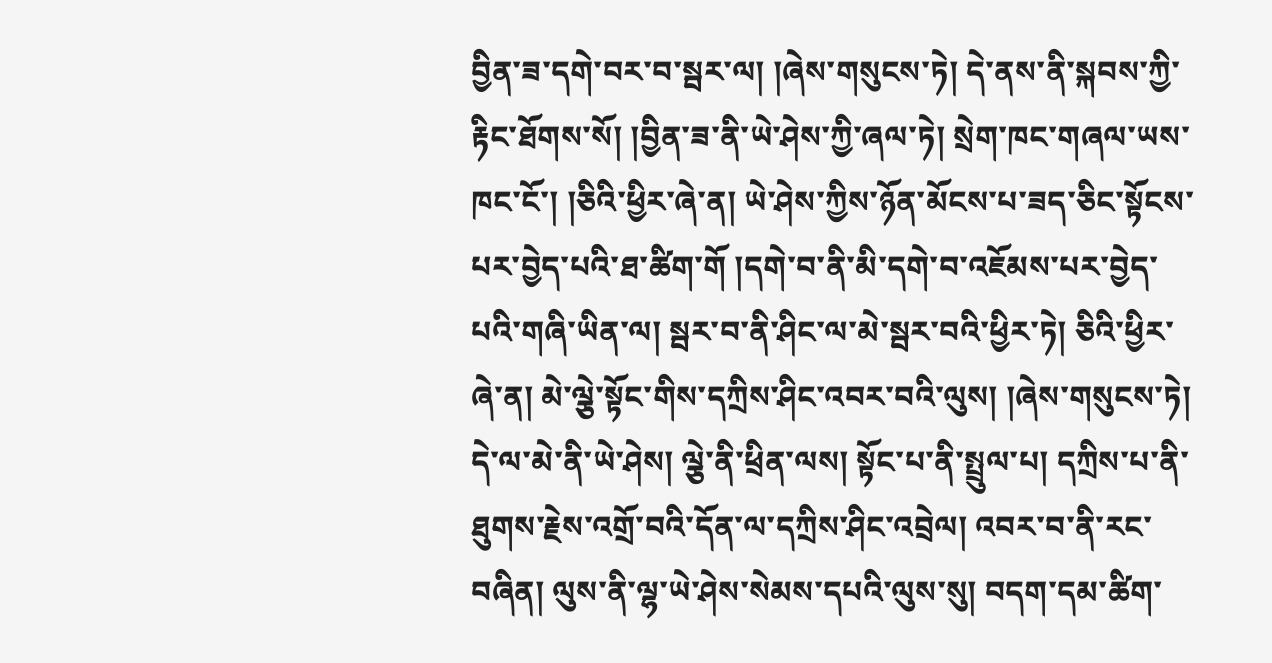བྱིན་ཟ་དགེ་བར་བ་སྦར་ལ། །ཞེས་གསུངས་ཏེ། དེ་ནས་ནི་སྐབས་ཀྱི་རྟིང་ཐོགས་སོ། །བྱིན་ཟ་ནི་ཡེ་ཤེས་ཀྱི་ཞལ་ཏེ། སྲེག་ཁང་གཞལ་ཡས་ཁང་ངོ་། །ཅིའི་ཕྱིར་ཞེ་ན། ཡེ་ཤེས་ཀྱིས་ཉོན་མོངས་པ་ཟད་ཅིང་སྟོངས་པར་བྱེད་པའི་ཐ་ཚིག་གོ །དགེ་བ་ནི་མི་དགེ་བ་འཇོམས་པར་བྱེད་པའི་གཞི་ཡིན་ལ། སྦར་བ་ནི་ཤིང་ལ་མེ་སྦར་བའི་ཕྱིར་ཏེ། ཅིའི་ཕྱིར་ཞེ་ན། མེ་ལྕེ་སྟོང་གིས་དཀྲིས་ཤིང་འབར་བའི་ལུས། །ཞེས་གསུངས་ཏེ། དེ་ལ་མེ་ནི་ཡེ་ཤེས། ལྕེ་ནི་ཕྲིན་ལས། སྟོང་པ་ནི་སྤྲུལ་པ། དཀྲིས་པ་ནི་ཐུགས་རྗེས་འགྲོ་བའི་དོན་ལ་དཀྲིས་ཤིང་འབྲེལ། འབར་བ་ནི་རང་བཞིན། ལུས་ནི་ལྷ་ཡེ་ཤེས་སེམས་དཔའི་ལུས་སུ། བདག་དམ་ཚིག་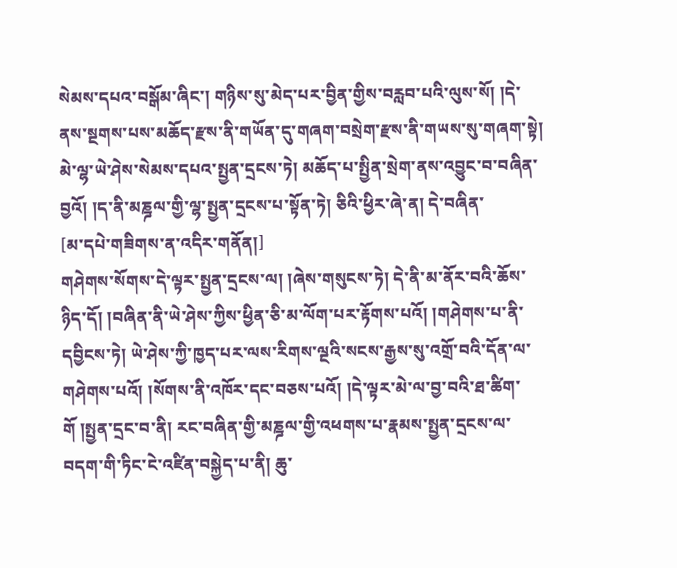སེམས་དཔའ་བསྒོམ་ཞིང་། གཉིས་སུ་མེད་པར་བྱིན་གྱིས་བརླབ་པའི་ལུས་སོ། །དེ་ནས་སྔགས་པས་མཆོད་རྫས་ནི་གཡོན་དུ་གཞག་བསྲེག་རྫས་ནི་གཡས་སུ་གཞག་སྟེ། མེ་ལྷ་ཡེ་ཤེས་སེམས་དཔའ་སྤྱན་དྲངས་ཏེ། མཆོད་པ་སྤྱིན་སྲེག་ནས་འབྱུང་བ་བཞིན་བྱའོ། །ད་ནི་མཎྜལ་གྱི་ལྷ་སྤྱན་དྲངས་པ་སྟོན་ཏེ། ཅིའི་ཕྱིར་ཞེ་ན། དེ་བཞིན་
[མ་དཔེ་གཟིགས་ན་འདིར་གནོན།]
གཤེགས་སོགས་དེ་ལྟར་སྤྱན་དྲངས་ལ། །ཞེས་གསུངས་ཏེ། དེ་ནི་མ་ནོར་བའི་ཆོས་ཉིད་དོ། །བཞིན་ནི་ཡེ་ཤེས་ཀྱིས་ཕྱིན་ཅི་མ་ལོག་པར་རྟོགས་པའོ། །གཤེགས་པ་ནི་དབྱིངས་ཏེ། ཡེ་ཤེས་ཀྱི་ཁྱད་པར་ལས་རིགས་ལྔའི་སངས་རྒྱས་སུ་འགྲོ་བའི་དོན་ལ་གཤེགས་པའོ། །སོགས་ནི་འཁོར་དང་བཅས་པའོ། །དེ་ལྟར་མེ་ལ་བྱ་བའི་ཐ་ཚིག་གོ །སྤྱན་དྲང་བ་ནི། རང་བཞིན་གྱི་མཎྜལ་གྱི་འཕགས་པ་རྣམས་སྤྱན་དྲངས་ལ་བདག་གི་ཏིང་ངེ་འཛིན་བསྐྱེད་པ་ནི། ཆུ་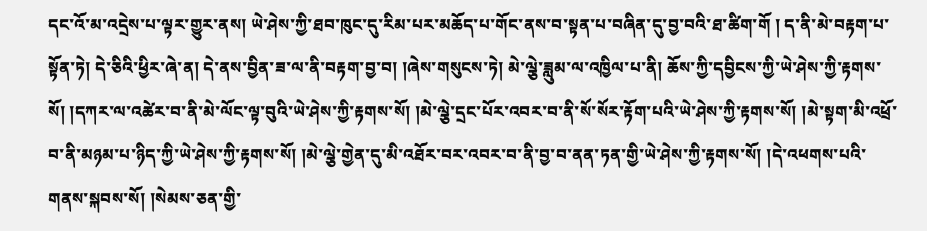དང་འོ་མ་འདྲེས་པ་ལྟར་གྱུར་ནས། ཡེ་ཤེས་ཀྱི་ཐབ་ཁུང་དུ་རིམ་པར་མཆོད་པ་གོང་ནས་བ་སྟན་པ་བཞིན་དུ་བྱ་བའི་ཐ་ཚིག་གོ ། ད་ནི་མེ་བརྟག་པ་སྟོན་ཏེ། དེ་ཅིའི་ཕྱིར་ཞེ་ན། དེ་ནས་བྱིན་ཟ་ལ་ནི་བརྟག་བྱ་བ། །ཞེས་གསུངས་ཏེ། མེ་ལྕེ་ཟླུམ་ལ་འཁྱིལ་པ་ནི། ཆོས་ཀྱི་དབྱིངས་ཀྱི་ཡེ་ཤེས་ཀྱི་རྟགས་སོ། །དཀར་ལ་འཚེར་བ་ནི་མེ་ལོང་ལྟ་བུའི་ཡེ་ཤེས་ཀྱི་རྟགས་སོ། །མེ་ལྕེ་དྲང་པོར་འབར་བ་ནི་སོ་སོར་རྟོག་པའི་ཡེ་ཤེས་ཀྱི་རྟགས་སོ། །མེ་སྟག་མི་འཕྲོ་བ་ནི་མཉམ་པ་ཉིད་ཀྱི་ཡེ་ཤེས་ཀྱི་རྟགས་སོ། །མེ་ལྕེ་གྱེན་དུ་མི་འཐོར་བར་འབར་བ་ནི་བྱ་བ་ནན་ཏན་གྱི་ཡེ་ཤེས་ཀྱི་རྟགས་སོ། །དེ་འཕགས་པའི་གནས་སྐབས་སོ། །སེམས་ཅན་གྱི་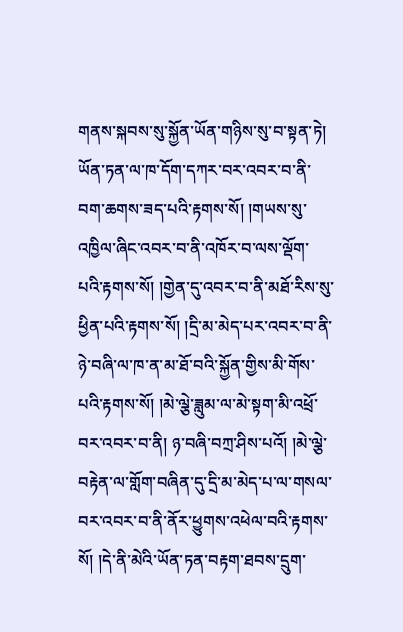གནས་སྐབས་སུ་སྐྱོན་ཡོན་གཉིས་སུ་བ་སྟན་ཏེ། ཡོན་ཏན་ལ་ཁ་དོག་དཀར་བར་འབར་བ་ནི་བག་ཆགས་ཟད་པའི་རྟགས་སོ། །གཡས་སུ་འཁྱིལ་ཞིང་འབར་བ་ནི་འཁོར་བ་ལས་ལྡོག་པའི་རྟགས་སོ། །གྱེན་དུ་འབར་བ་ནི་མཐོ་རིས་སུ་ཕྱིན་པའི་རྟགས་སོ། །དྲི་མ་མེད་པར་འབར་བ་ནི་ཉེ་བཞི་ལ་ཁ་ན་མ་ཐོ་བའི་སྐྱོན་གྱིས་མི་གོས་པའི་རྟགས་སོ། །མེ་ལྕེ་ཟླུམ་ལ་མེ་སྟག་མི་འཕྲོ་བར་འབར་བ་ནི། ཉ་བཞི་བཀྲ་ཤིས་པའོ། །མེ་ལྕེ་བརྟེན་ལ་གློག་བཞིན་དུ་དྲི་མ་མེད་པ་ལ་གསལ་བར་འབར་བ་ནི་ནོར་ཕྱུགས་འཕེལ་བའི་རྟགས་སོ། །དེ་ནི་མེའི་ཡོན་ཏན་བརྟག་ཐབས་དྲུག་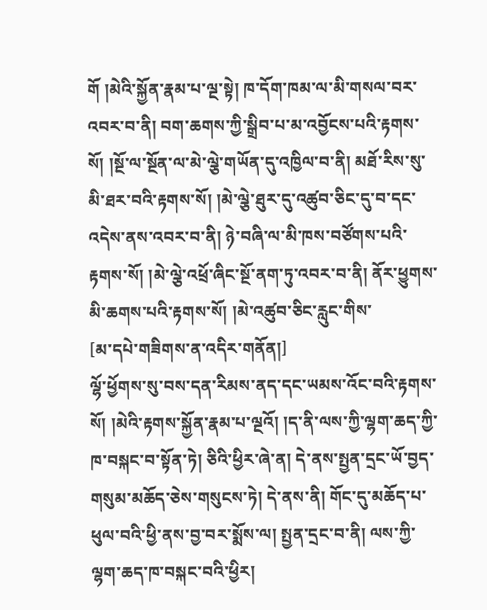གོ །མེའི་སྐྱོན་རྣམ་པ་ལྔ་སྟེ། ཁ་དོག་ཁམ་ལ་མི་གསལ་བར་འབར་བ་ནི། བག་ཆགས་ཀྱི་སྒྲིབ་པ་མ་འབྱོངས་པའི་རྟགས་སོ། །སྔོ་ལ་སྔོན་ལ་མེ་ལྕེ་གཡོན་དུ་འཁྱིལ་བ་ནི། མཐོ་རིས་སུ་མི་ཐར་བའི་རྟགས་སོ། །མེ་ལྕེ་ཐུར་དུ་འཚུབ་ཅིང་དུ་བ་དང་འདེས་ནས་འབར་བ་ནི། ཉེ་བཞི་ལ་མི་ཁས་བཙོགས་པའི་རྟགས་སོ། །མེ་ལྕེ་འཕྲོ་ཞིང་སྔོ་ནག་ཏུ་འབར་བ་ནི། ནོར་ཕྱུགས་མི་ཆགས་པའི་རྟགས་སོ། །མེ་འཚུབ་ཅིང་རླུང་གིས་
[མ་དཔེ་གཟིགས་ན་འདིར་གནོན།]
ལྷོ་ཕྱོགས་སུ་བས་དན་རིམས་ནད་དང་ཡམས་འོང་བའི་རྟགས་སོ། །མེའི་རྟགས་སྐྱོན་རྣམ་པ་ལྔའོ། །ད་ནི་ལས་ཀྱི་ལྷག་ཆད་ཀྱི་ཁ་བསྐང་བ་སྟོན་ཏེ། ཅིའི་ཕྱིར་ཞེ་ན། དེ་ནས་སྤྱན་དྲང་ཡོ་བྱད་གསུམ་མཆོད་ཅེས་གསུངས་ཏེ། དེ་ནས་ནི། གོང་དུ་མཆོད་པ་ཕུལ་བའི་ཕྱི་ནས་བྱ་བར་སྨོས་ལ། སྤྱན་དྲང་བ་ནི། ལས་ཀྱི་ལྷག་ཆད་ཁ་བསྐང་བའི་ཕྱིར།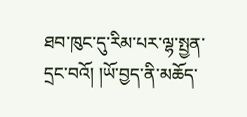ཐབ་ཁུང་དུ་རིམ་པར་ལྷ་སྤྱན་དྲང་བའོ། །ཡོ་བྱད་ནི་མཆོད་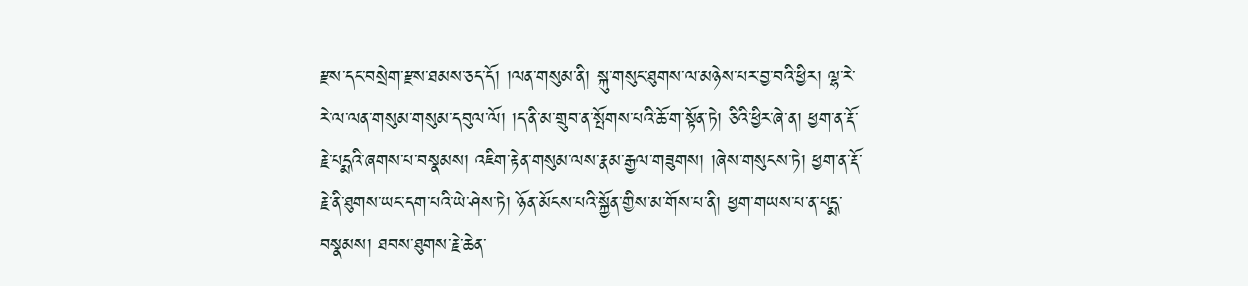རྫས་དང་བསྲེག་རྫས་ཐམས་ཅད་དོ། །ལན་གསུམ་ནི། སྐུ་གསུང་ཐུགས་ལ་མཉེས་པར་བྱ་བའི་ཕྱིར། ལྷ་རེ་རེ་ལ་ལན་གསུམ་གསུམ་དབུལ་ལོ། །ད་ནི་མ་གྲུབ་ན་སྤོགས་པའི་ཆོ་ག་སྟོན་ཏེ། ཅིའི་ཕྱིར་ཞེ་ན། ཕྱག་ན་རྡོ་རྗེ་པདྨའི་ཞགས་པ་བསྣམས། འཇིག་རྟེན་གསུམ་ལས་རྣམ་རྒྱལ་གཟུགས། །ཞེས་གསུངས་ཏེ། ཕྱག་ན་རྡོ་རྗེ་ནི་ཐུགས་ཡང་དག་པའི་ཡེ་ཤེས་ཏེ། ཉོན་མོངས་པའི་སྐྱོན་གྱིས་མ་གོས་པ་ནི། ཕྱག་གཡས་པ་ན་པདྨ་བསྣམས། ཐབས་ཐུགས་རྗེ་ཆེན་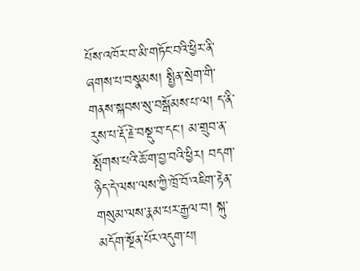པོས་འཁོར་བ་མི་གཏོང་བའི་ཕྱིར་ནི་ཞགས་པ་བསྣམས། སྤྱིན་སྲེག་གི་གནས་སྐབས་སུ་བསྒོམས་པ་ལ། ད་ནི་རུས་པ་རྡོ་རྗེ་བསྡུ་བ་དང་། མ་གྲུབ་ན་སྤོགས་པའི་ཆོ་ག་བྱ་བའི་ཕྱིར། བདག་ཉིད་དེ་ལས་ལས་ཀྱི་ཁྲོ་བོ་འཇིག་རྟེན་གསུམ་ལས་རྣམ་པར་རྒྱལ་བ། སྐུ་མདོག་སྔོན་པོར་འདུག་པ།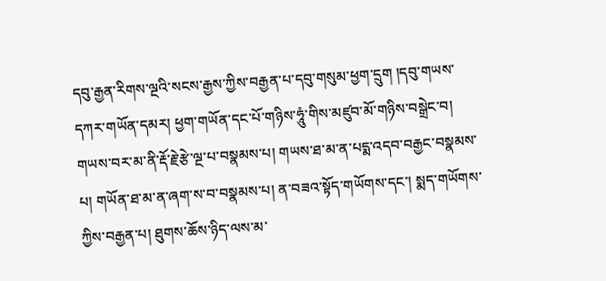དབུ་རྒྱན་རིགས་ལྔའི་སངས་རྒྱས་ཀྱིས་བརྒྱན་པ་དབུ་གསུམ་ཕྱག་དྲུག །དབུ་གཡས་དཀར་གཡོན་དམར། ཕྱག་གཡོན་དང་པོ་གཉིས་ཧཱུཾ་གིས་མཛུབ་མོ་གཉིས་བསྒྲེང་བ། གཡས་བར་མ་ནི་རྡོ་རྗེ་རྩེ་ལྔ་པ་བསྣམས་པ། གཡས་ཐ་མ་ན་པདྨ་འདབ་བརྒྱང་བསྣམས་པ། གཡོན་ཐ་མ་ན་ཞག་ས་བ་བསྣམས་པ། ན་བཟའ་སྟོད་གཡོགས་དང་། སྨད་གཡོགས་ཀྱིས་བརྒྱན་པ། ཐུགས་ཆོས་ཉིད་ལས་མ་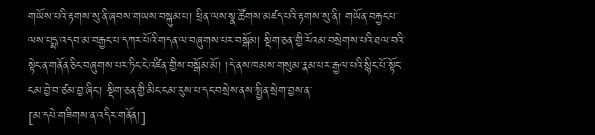གཡོས་པའི་རྟགས་སུ་ནི་ཞབས་གཡས་བསྐུམ་པ། ཕྲིན་ལས་སྣ་ཚོགས་མཛད་པའི་རྟགས་སུ་ནི། གཡོན་བརྐྱང་པ་ལས་པདྨ་འདབ་མ་བརྒྱང་པ་དཀར་པོའི་གདན་ལ་བཞུགས་པར་བསྒོམ། སྡིག་ཅན་གྱི་རོའམ་བསྲེགས་པའི་ཐལ་བའི་སྟེང་ན་གནོན་ཅིང་བཞུགས་པར་ཏིང་ངེ་འཛིན་གྱིས་བསྒོམ་མོ། །དེ་ནས་ཁམས་གསུམ་རྣམ་པར་རྒྱལ་པའི་སྙིང་པོ་སྟོང་ངམ་བྱེ་བ་ཙམ་བྱ་ཞིང་། སྡིག་ཅན་གྱི་མིང་ངམ་རུས་པ་དང་བསྲེས་ནས་སྤྱིན་སྲེག་བྱས་ན་
[མ་དཔེ་གཟིགས་ན་འདིར་གནོན།]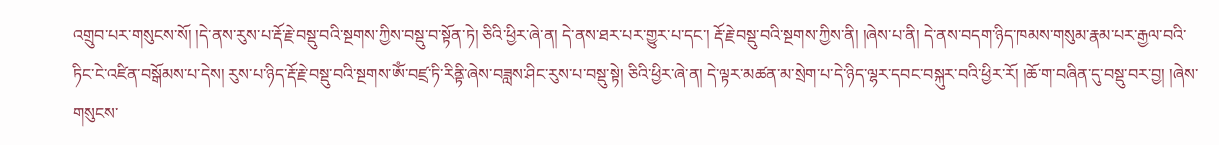འགྲུབ་པར་གསུངས་སོ། །དེ་ནས་རུས་པ་རྡོ་རྗེ་བསྡུ་བའི་སྔགས་ཀྱིས་བསྡུ་བ་སྟོན་ཏེ། ཅིའི་ཕྱིར་ཞེ་ན། དེ་ནས་ཐར་པར་གྱུར་པ་དང་། རྡོ་རྗེ་བསྡུ་བའི་སྔགས་ཀྱིས་ནི། །ཞེས་པ་ནི། དེ་ནས་བདག་ཉིད་ཁམས་གསུམ་རྣམ་པར་རྒྱལ་བའི་ཏིང་ངེ་འཛིན་བསྒོམས་པ་དེས། རུས་པ་ཉིད་རྡོ་རྗེ་བསྡུ་བའི་སྔགས་ཨོཾ་བཛྲ་ཏི་རིནྟི་ཞེས་བཟླས་ཤིང་རུས་པ་བསྡུ་སྟེ། ཅིའི་ཕྱིར་ཞེ་ན། དེ་ལྟར་མཚན་མ་སྲེག་པ་དེ་ཉིད་ལྷར་དབང་བསྐུར་བའི་ཕྱིར་རོ། །ཆོ་ག་བཞིན་དུ་བསྡུ་བར་བྱ། །ཞེས་གསུངས་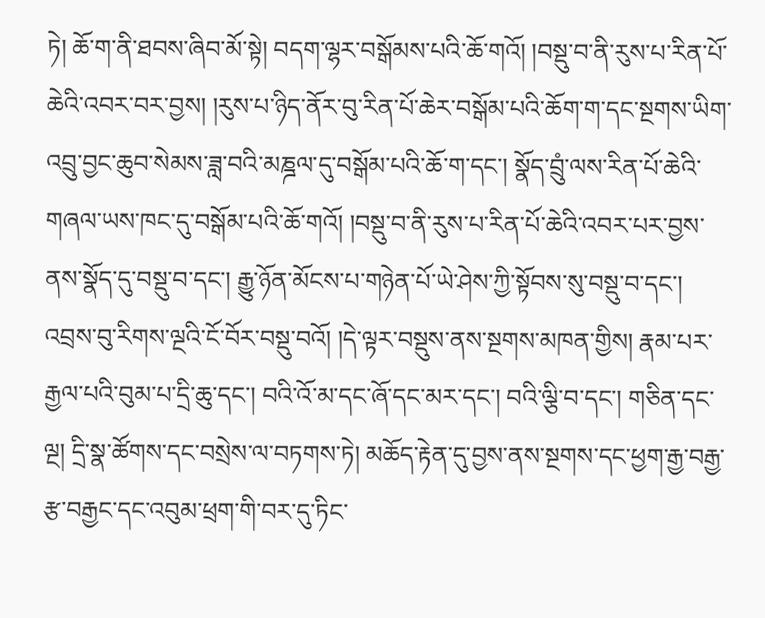ཏེ། ཆོ་ག་ནི་ཐབས་ཞིབ་མོ་སྟེ། བདག་ལྷར་བསྒོམས་པའི་ཆོ་གའོ། །བསྡུ་བ་ནི་རུས་པ་རིན་པོ་ཆེའི་འབར་བར་བྱས། །རུས་པ་ཉིད་ནོར་བུ་རིན་པོ་ཆེར་བསྒོམ་པའི་ཆོག་ག་དང་སྔགས་ཡིག་འབྲུ་བྱང་ཆུབ་སེམས་ཟླ་བའི་མཎྜལ་དུ་བསྒོམ་པའི་ཆོ་ག་དང་། སྣོད་བྲུཾ་ལས་རིན་པོ་ཆེའི་གཞལ་ཡས་ཁང་དུ་བསྒོམ་པའི་ཆོ་གའོ། །བསྡུ་བ་ནི་རུས་པ་རིན་པོ་ཆེའི་འབར་པར་བྱས་ནས་སྣོད་དུ་བསྡུ་བ་དང་། རྒྱུ་ཉོན་མོངས་པ་གཉེན་པོ་ཡེ་ཤེས་ཀྱི་སྟོབས་སུ་བསྡུ་བ་དང་། འབྲས་བུ་རིགས་ལྔའི་ངོ་བོར་བསྡུ་བའོ། །དེ་ལྟར་བསྡུས་ནས་སྔགས་མཁན་གྱིས། རྣམ་པར་རྒྱལ་པའི་བུམ་པ་དྲི་ཆུ་དང་། བའི་འོ་མ་དང་ཞོ་དང་མར་དང་། བའི་ལྕི་བ་དང་། གཅིན་དང་ལྔ། དྲི་སྣ་ཚོགས་དང་བསྲེས་ལ་བཏགས་ཏེ། མཆོད་རྟེན་དུ་བྱས་ནས་སྔགས་དང་ཕྱག་རྒྱ་བརྒྱ་རྩ་བརྒྱང་དང་འབུམ་ཕྲག་གི་བར་དུ་ཏིང་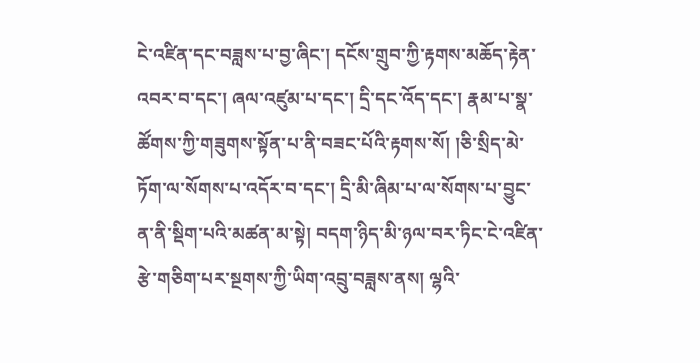ངེ་འཛིན་དང་བཟླས་པ་བྱ་ཞིང་། དངོས་གྲུབ་ཀྱི་རྟགས་མཆོད་རྟེན་འབར་བ་དང་། ཞལ་འཛུམ་པ་དང་། དྲི་དང་འོད་དང་། རྣམ་པ་སྣ་ཚོགས་ཀྱི་གཟུགས་སྟོན་པ་ནི་བཟང་པོའི་རྟགས་སོ། །ཅི་སྲིད་མེ་ཏོག་ལ་སོགས་པ་འདོར་བ་དང་། དྲི་མི་ཞིམ་པ་ལ་སོགས་པ་བྱུང་ན་ནི་སྡིག་པའི་མཚན་མ་སྟེ། བདག་ཉིད་མི་ཉལ་བར་ཏིང་ངེ་འཛིན་རྩེ་གཅིག་པར་སྔགས་ཀྱི་ཡིག་འབྲུ་བཟླས་ནས། ལྷའི་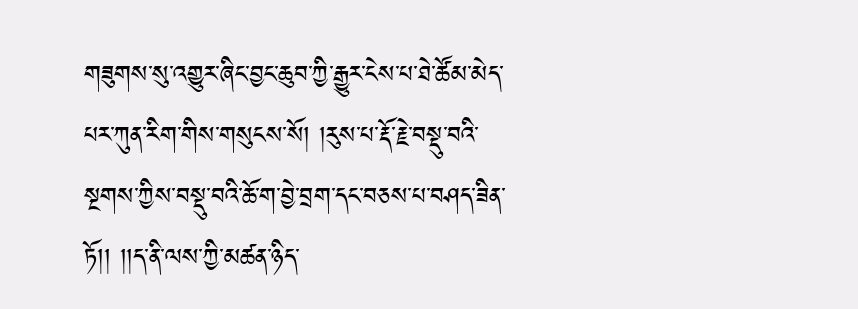གཟུགས་སུ་འགྱུར་ཞིང་བྱང་ཆུབ་ཀྱི་རྒྱུར་ངེས་པ་ཐེ་ཚོམ་མེད་པར་ཀུན་རིག་གིས་གསུངས་སོ། །རུས་པ་རྡོ་རྗེ་བསྡུ་བའི་སྔགས་ཀྱིས་བསྡུ་བའི་ཆོ་ག་བྱེ་བྲག་དང་བཅས་པ་བཤད་ཟིན་ཏོ།། །།ད་ནི་ལས་ཀྱི་མཚན་ཉིད་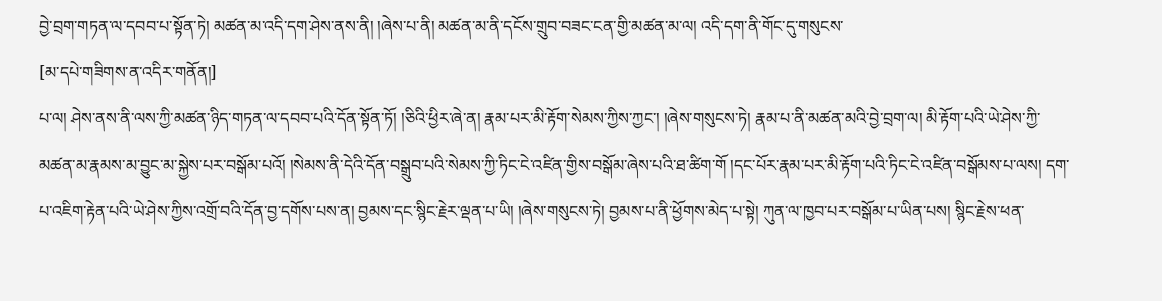བྱེ་བྲག་གཏན་ལ་དབབ་པ་སྟོན་ཏེ། མཚན་མ་འདི་དག་ཤེས་ནས་ནི། །ཞེས་པ་ནི། མཚན་མ་ནི་དངོས་གྲུབ་བཟང་ངན་གྱི་མཚན་མ་ལ། འདི་དག་ནི་གོང་དུ་གསུངས་
[མ་དཔེ་གཟིགས་ན་འདིར་གནོན།]
པ་ལ། ཤེས་ནས་ནི་ལས་ཀྱི་མཚན་ཉིད་གཏན་ལ་དབབ་པའི་དོན་སྟོན་ཏོ། །ཅིའི་ཕྱིར་ཞེ་ན། རྣམ་པར་མི་རྟོག་སེམས་ཀྱིས་ཀྱང་། །ཞེས་གསུངས་ཏེ། རྣམ་པ་ནི་མཚན་མའི་བྱེ་བྲག་ལ། མི་རྟོག་པའི་ཡེ་ཤེས་ཀྱི་མཚན་མ་རྣམས་མ་བྱུང་མ་སྐྱེས་པར་བསྒོམ་པའོ། །སེམས་ནི་དེའི་དོན་བསྒྲུབ་པའི་སེམས་ཀྱི་ཏིང་ངེ་འཛིན་གྱིས་བསྒོམ་ཞེས་པའི་ཐ་ཚིག་གོ །དང་པོར་རྣམ་པར་མི་རྟོག་པའི་ཏིང་ངེ་འཛིན་བསྒོམས་པ་ལས། དག་པ་འཇིག་རྟེན་པའི་ཡེ་ཤེས་ཀྱིས་འགྲོ་བའི་དོན་བྱ་དགོས་པས་ན། བྱམས་དང་སྙིང་རྗེར་ལྡན་པ་ཡི། །ཞེས་གསུངས་ཏེ། བྱམས་པ་ནི་ཕྱོགས་མེད་པ་སྟེ། ཀུན་ལ་ཁྱབ་པར་བསྒོམ་པ་ཡིན་པས། སྙིང་རྗེས་ཕན་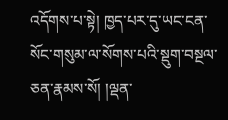འདོགས་པ་སྟེ། ཁྱད་པར་དུ་ཡང་ངན་སོང་གསུམ་ལ་སོགས་པའི་སྡུག་བསྔལ་ཅན་རྣམས་སོ། །ལྡན་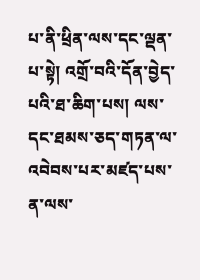པ་ནི་ཕྲིན་ལས་དང་ལྡན་པ་སྟེ། འགྲོ་བའི་དོན་བྱེད་པའི་ཐ་ཆིག་པས། ལས་དང་ཐམས་ཅད་གཏན་ལ་འབེབས་པར་མཛད་པས་ན་ལས་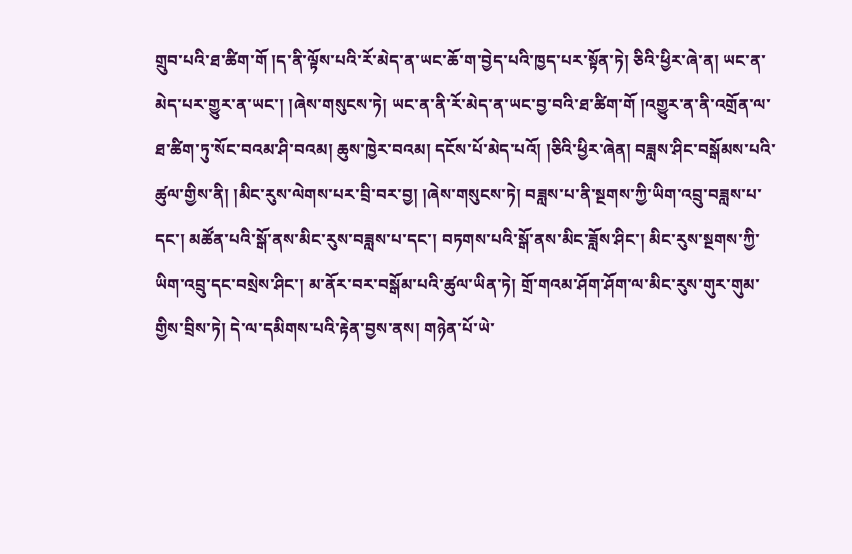གྲུབ་པའི་ཐ་ཚིག་གོ །ད་ནི་ལྟོས་པའི་རོ་མེད་ན་ཡང་ཆོ་ག་བྱེད་པའི་ཁྱད་པར་སྟོན་ཏེ། ཅིའི་ཕྱིར་ཞེ་ན། ཡང་ན་མེད་པར་གྱུར་ན་ཡང་། །ཞེས་གསུངས་ཏེ། ཡང་ན་ནི་རོ་མེད་ན་ཡང་བྱ་བའི་ཐ་ཚིག་གོ །འགྱུར་ན་ནི་འགྲོན་ལ་ཐ་ཚིག་ཏུ་སོང་བའམ་ཤི་བའམ། ཆུས་ཁྱེར་བའམ། དངོས་པོ་མེད་པའོ། །ཅིའི་ཕྱིར་ཞེན། བཟླས་ཤིང་བསྒོམས་པའི་ཚུལ་གྱིས་ནི། །མིང་རུས་ལེགས་པར་བྲི་བར་བྱ། །ཞེས་གསུངས་ཏེ། བཟླས་པ་ནི་སྔགས་ཀྱི་ཡིག་འབྲུ་བཟླས་པ་དང་། མཚོན་པའི་སྒོ་ནས་མིང་རུས་བཟླས་པ་དང་། བཏགས་པའི་སྒོ་ནས་མིང་ཟློས་ཤིང་། མིང་རུས་སྔགས་ཀྱི་ཡིག་འབྲུ་དང་བསྲེས་ཤིང་། མ་ནོར་བར་བསྒོམ་པའི་ཚུལ་ཡིན་ཏེ། གྲོ་གའམ་ཤོག་ཤོག་ལ་མིང་རུས་གུར་གུམ་གྱིས་བྲིས་ཏེ། དེ་ལ་དམིགས་པའི་རྟེན་བྱས་ནས། གཉེན་པོ་ཡེ་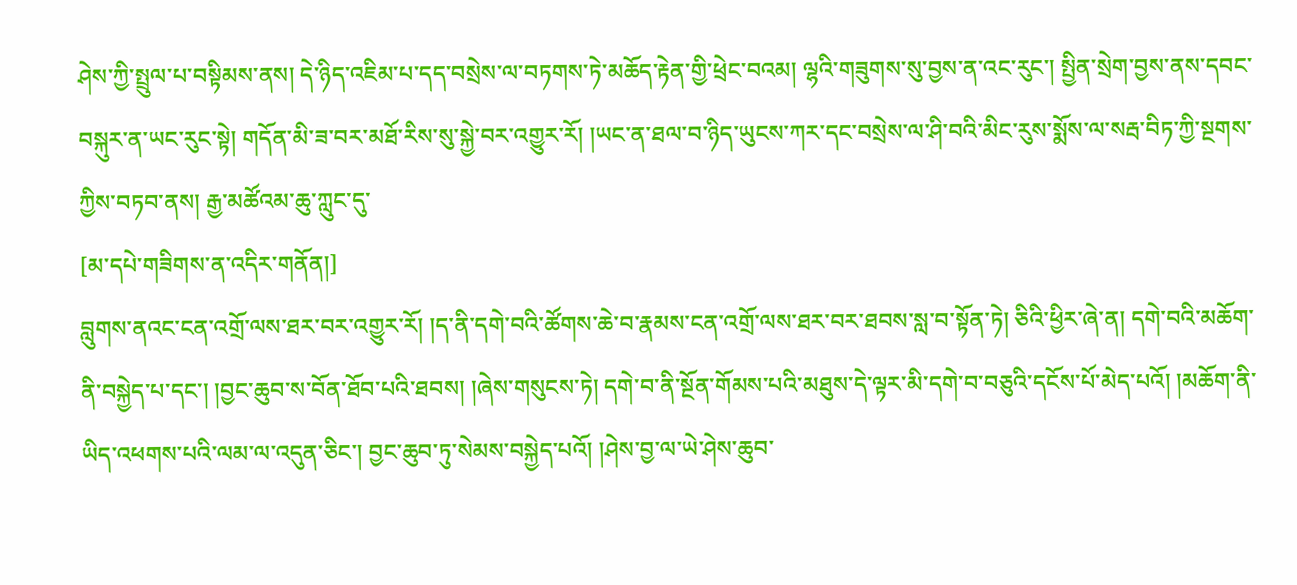ཤེས་ཀྱི་སྤྲུལ་པ་བསྟིམས་ནས། དེ་ཉིད་འཇིམ་པ་དད་བསྲེས་ལ་བཏགས་ཏེ་མཆོད་རྟེན་གྱི་ཕྲེང་བའམ། ལྷའི་གཟུགས་སུ་བྱས་ན་འང་རུང་། སྤྱིན་སྲེག་བྱས་ནས་དབང་བསྐུར་ན་ཡང་རུང་སྟེ། གདོན་མི་ཟ་བར་མཐོ་རིས་སུ་སྐྱེ་བར་འགྱུར་རོ། །ཡང་ན་ཐལ་བ་ཉིད་ཡུངས་ཀར་དང་བསྲེས་ལ་ཤི་བའི་མིང་རུས་སྨོས་ལ་སརྦ་བིཏ་ཀྱི་སྔགས་ཀྱིས་བཏབ་ནས། རྒྱ་མཚོའམ་ཆུ་ཀླུང་དུ་
[མ་དཔེ་གཟིགས་ན་འདིར་གནོན།]
བླུགས་ནའང་ངན་འགྲོ་ལས་ཐར་བར་འགྱུར་རོ། །ད་ནི་དགེ་བའི་ཚོགས་ཆེ་བ་རྣམས་ངན་འགྲོ་ལས་ཐར་བར་ཐབས་སླ་བ་སྟོན་ཏེ། ཅིའི་ཕྱིར་ཞེ་ན། དགེ་བའི་མཆོག་ནི་བསྐྱེད་པ་དང་། །བྱང་ཆུབ་ས་བོན་ཐོབ་པའི་ཐབས། །ཞེས་གསུངས་ཏེ། དགེ་བ་ནི་སྔོན་གོམས་པའི་མཐུས་དེ་ལྟར་མི་དགེ་བ་བཅུའི་དངོས་པོ་མེད་པའོ། །མཆོག་ནི་ཡིད་འཕགས་པའི་ལམ་ལ་འདུན་ཅིང་། བྱང་ཆུབ་ཏུ་སེམས་བསྐྱེད་པའོ། །ཤེས་བྱ་ལ་ཡེ་ཤེས་ཆུབ་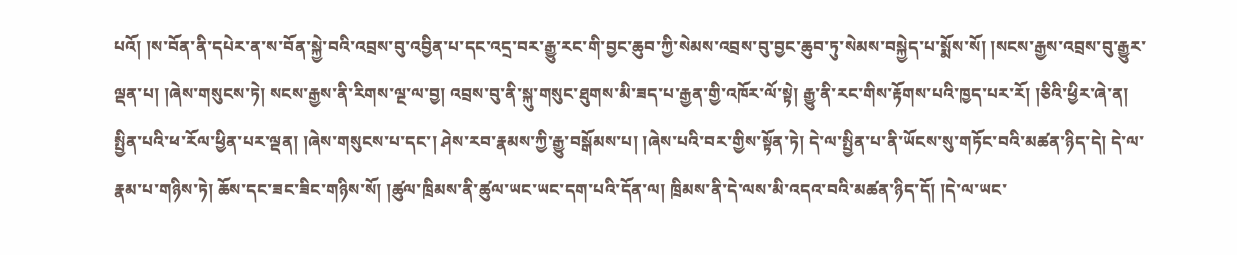པའོ། །ས་བོན་ནི་དཔེར་ན་ས་བོན་སྐྱེ་བའི་འབྲས་བུ་འབྱིན་པ་དང་འདྲ་བར་རྒྱུ་རང་གི་བྱང་ཆུབ་ཀྱི་སེམས་འབྲས་བུ་བྱང་ཆུབ་ཏུ་སེམས་བསྐྱེད་པ་སྨོས་སོ། །སངས་རྒྱས་འབྲས་བུ་རྒྱུར་ལྡན་པ། །ཞེས་གསུངས་ཏེ། སངས་རྒྱས་ནི་རིགས་ལྔ་ལ་བྱ། འབྲས་བུ་ནི་སྐུ་གསུང་ཐུགས་མི་ཟད་པ་རྒྱན་གྱི་འཁོར་ལོ་སྟེ། རྒྱུ་ནི་རང་གིས་རྟོགས་པའི་ཁྱད་པར་རོ། །ཅིའི་ཕྱིར་ཞེ་ན། སྤྱིན་པའི་ཕ་རོལ་ཕྱིན་པར་ལྡན། །ཞེས་གསུངས་པ་དང་། ཤེས་རབ་རྣམས་ཀྱི་རྒྱུ་བསྒོམས་པ། །ཞེས་པའི་བར་གྱིས་སྟོན་ཏེ། དེ་ལ་སྤྱིན་པ་ནི་ཡོངས་སུ་གཏོང་བའི་མཚན་ཉིད་དེ། དེ་ལ་རྣམ་པ་གཉིས་ཏེ། ཆོས་དང་ཟང་ཟིང་གཉིས་སོ། །ཚུལ་ཁྲིམས་ནི་ཚུལ་ཡང་ཡང་དག་པའི་དོན་ལ། ཁྲིམས་ནི་དེ་ལས་མི་འདའ་བའི་མཚན་ཉིད་དོ། །དེ་ལ་ཡང་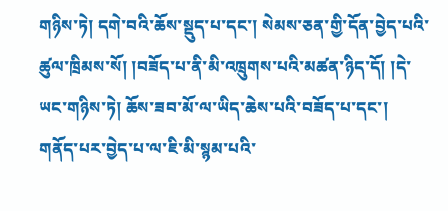གཉིས་ཏེ། དགེ་བའི་ཆོས་སྡུད་པ་དང་། སེམས་ཅན་གྱི་དོན་བྱེད་པའི་ཚུལ་ཁྲིམས་སོ། །བཟོད་པ་ནི་མི་འཁྲུགས་པའི་མཚན་ཉིད་དོ། །དེ་ཡང་གཉིས་ཏེ། ཆོས་ཟབ་མོ་ལ་ཡིད་ཆེས་པའི་བཟོད་པ་དང་། གནོད་པར་བྱེད་པ་ལ་ཇི་མི་སྙམ་པའི་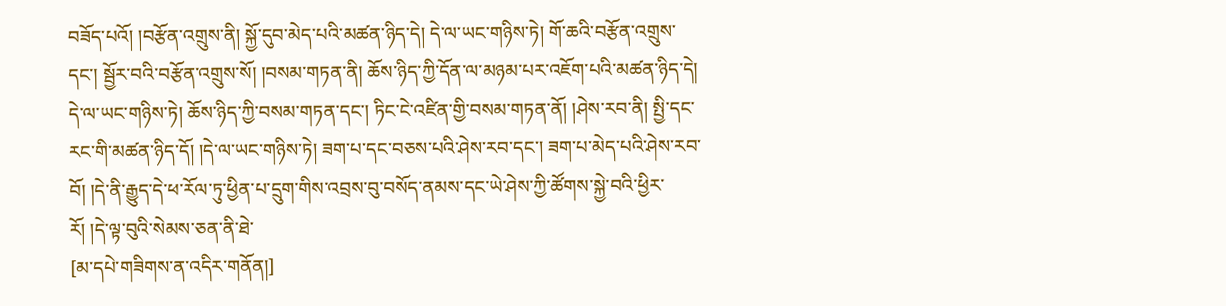བཟོད་པའོ། །བརྩོན་འགྲུས་ནི། སྐྱོ་དུབ་མེད་པའི་མཚན་ཉིད་དེ། དེ་ལ་ཡང་གཉིས་ཏེ། གོ་ཆའི་བརྩོན་འགྲུས་དང་། སྦྱོར་བའི་བརྩོན་འགྲུས་སོ། །བསམ་གཏན་ནི། ཆོས་ཉིད་ཀྱི་དོན་ལ་མཉམ་པར་འཇོག་པའི་མཚན་ཉིད་དེ། དེ་ལ་ཡང་གཉིས་ཏེ། ཆོས་ཉིད་ཀྱི་བསམ་གཏན་དང་། ཏིང་ངེ་འཛིན་གྱི་བསམ་གཏན་ནོ། །ཤེས་རབ་ནི། སྤྱི་དང་རང་གི་མཚན་ཉིད་དོ། །དེ་ལ་ཡང་གཉིས་ཏེ། ཟག་པ་དང་བཅས་པའི་ཤེས་རབ་དང་། ཟག་པ་མེད་པའི་ཤེས་རབ་བོ། །དེ་ནི་རྒྱུད་དེ་ཕ་རོལ་ཏུ་ཕྱིན་པ་དྲུག་གིས་འབྲས་བུ་བསོད་ནམས་དང་ཡེ་ཤེས་ཀྱི་ཚོགས་སྐྱེ་བའི་ཕྱིར་རོ། །དེ་ལྟ་བུའི་སེམས་ཅན་ནི་ཐེ་
[མ་དཔེ་གཟིགས་ན་འདིར་གནོན།]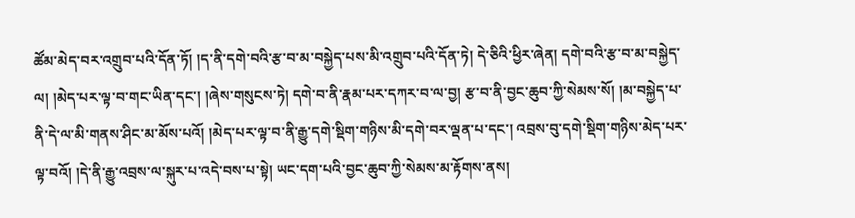ཚོམ་མེད་བར་འགྲུབ་པའི་དོན་ཏོ། །ད་ནི་དགེ་བའི་རྩ་བ་མ་བསྐྱེད་པས་མི་འགྲུབ་པའི་དོན་ཏེ། དེ་ཅིའི་ཕྱིར་ཞེན། དགེ་བའི་རྩ་བ་མ་བསྐྱེད་ལ། །མེད་པར་ལྟ་བ་གང་ཡིན་དང་། །ཞེས་གསུངས་ཏེ། དགེ་བ་ནི་རྣམ་པར་དཀར་བ་ལ་བྱ། རྩ་བ་ནི་བྱང་ཆུབ་ཀྱི་སེམས་སོ། །མ་བསྐྱེད་པ་ནི་དེ་ལ་མི་གནས་ཤིང་མ་མོས་པའོ། །མེད་པར་ལྟ་བ་ནི་རྒྱུ་དགེ་སྡིག་གཉིས་མི་དགེ་བར་ལྡན་པ་དང་། འབྲས་བུ་དགེ་སྡིག་གཉིས་མེད་པར་ལྟ་བའོ། །དེ་ནི་རྒྱུ་འབྲས་ལ་སྐུར་པ་འདེ་བས་པ་སྟེ། ཡང་དག་པའི་བྱང་ཆུབ་ཀྱི་སེམས་མ་རྟོགས་ནས།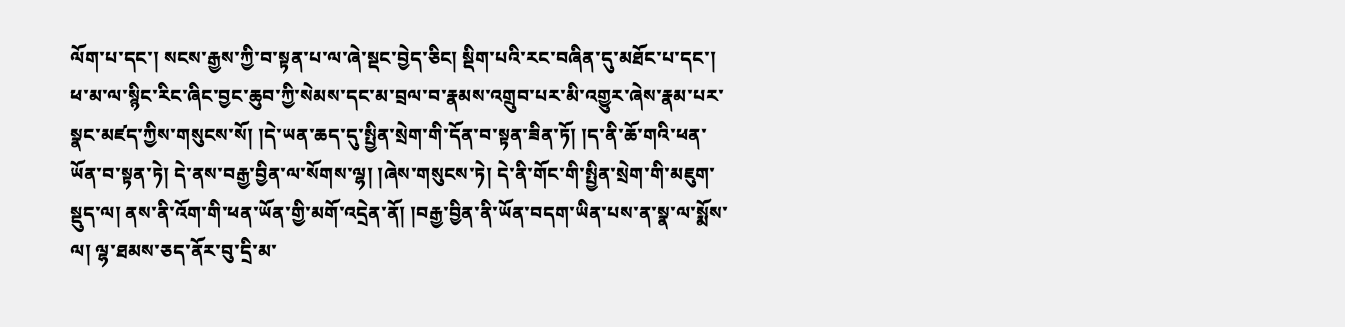ལོག་པ་དང་། སངས་རྒྱས་ཀྱི་བ་སྟན་པ་ལ་ཞེ་སྡང་བྱེད་ཅིང། སྡིག་པའི་རང་བཞིན་དུ་མཐོང་པ་དང་། ཕ་མ་ལ་སྙིང་རིང་ཞིང་བྱང་ཆུབ་ཀྱི་སེམས་དང་མ་བྲལ་བ་རྣམས་འགྲུབ་པར་མི་འགྱུར་ཞེས་རྣམ་པར་སྣང་མཛད་ཀྱིས་གསུངས་སོ། །དེ་ཡན་ཆད་དུ་སྤྱིན་སྲེག་གི་དོན་བ་སྟན་ཟིན་ཏོ། །ད་ནི་ཆོ་གའི་ཕན་ཡོན་བ་སྟན་ཏེ། དེ་ནས་བརྒྱ་བྱིན་ལ་སོགས་ལྷ། །ཞེས་གསུངས་ཏེ། དེ་ནི་གོང་གི་སྤྱིན་སྲེག་གི་མཇུག་སྡུད་ལ། ནས་ནི་འོག་གི་ཕན་ཡོན་གྱི་མགོ་འདྲེན་ནོ། །བརྒྱ་བྱིན་ནི་ཡོན་བདག་ཡིན་པས་ན་སྣ་ལ་སྨོས་ལ། ལྷ་ཐམས་ཅད་ནོར་བུ་དྲི་མ་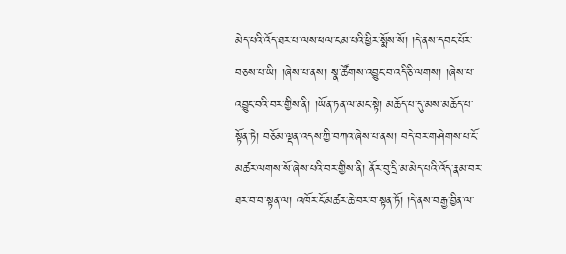མེད་པའི་འོད་ཐར་པ་ལས་ཕལ་ངམ་པའི་ཕྱིར་སྨོས་སོ། །དེ་ནས་དབང་པོར་བཅས་པ་ཡི། །ཞེས་པ་ནས། སྣ་ཚོགས་འབྱུང་བ་འདི་ཅི་ལགས། །ཞེས་པ་འབྱུང་བའི་བར་གྱིས་ནི། །ཡོན་ཏན་ལ་མང་སྟེ། མཆོད་པ་དུ་མས་མཆོད་པ་སྟོན་ཏེ། བཅོམ་ལྡན་འདས་ཀྱི་བཀའ་ཞེས་པ་ནས། བདེ་བར་གཤེགས་པ་ངོ་མཚར་ལགས་སོ་ཞེས་པའི་བར་གྱིས་ནི། ནོར་བུ་དྲི་མ་མེད་པའི་འོད་རྣམ་བར་ཐར་བ་བ་སྟན་ལ། འཁོར་ངོ་མཚར་ཆེ་བར་བ་སྟན་ཏོ། །དེ་ནས་བརྒྱ་བྱིན་ལ་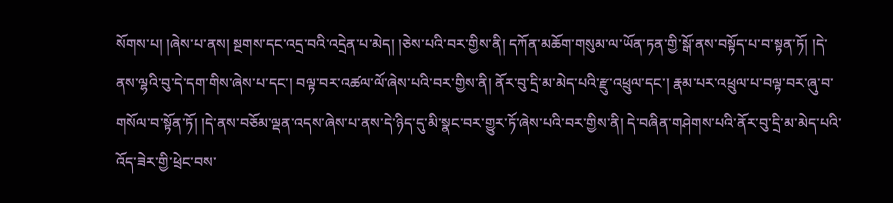སོགས་པ། །ཞེས་པ་ནས། སྔགས་དང་འདྲ་བའི་འདྲེན་པ་མེད། །ཅེས་པའི་བར་གྱིས་ནི། དཀོན་མཆོག་གསུམ་ལ་ཡོན་ཏན་གྱི་སྒོ་ནས་བསྟོད་པ་བ་སྟན་ཏོ། །དེ་ནས་ལྷའི་བུ་དེ་དག་གིས་ཞེས་པ་དང་། བལྟ་བར་འཚལ་ལོ་ཞེས་པའི་བར་གྱིས་ནི། ནོར་བུ་དྲི་མ་མེད་པའི་རྫུ་འཕྲུལ་དང་། རྣམ་པར་འཕྲུལ་པ་བལྟ་བར་ཞུ་བ་གསོལ་བ་སྟོན་ཏོ། །དེ་ནས་བཅོམ་ལྡན་འདས་ཞེས་པ་ནས་དེ་ཉིད་དུ་མི་སྣང་བར་གྱུར་ཏོ་ཞེས་པའི་བར་གྱིས་ནི། དེ་བཞིན་གཤེགས་པའི་ནོར་བུ་དྲི་མ་མེད་པའི་འོད་ཟེར་གྱི་ཕྲེང་བས་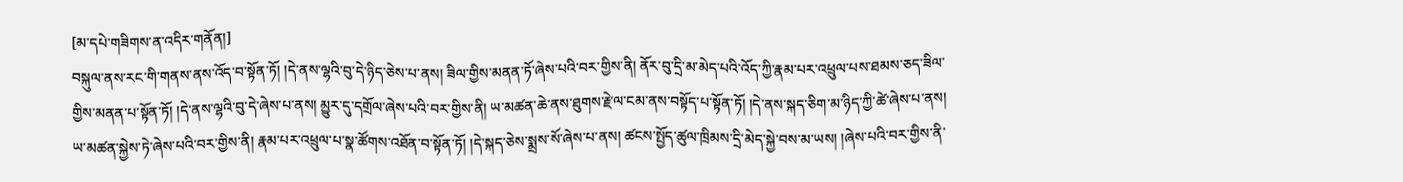[མ་དཔེ་གཟིགས་ན་འདིར་གནོན།]
བསྐུལ་ནས་རང་གི་གནས་ནས་འོད་བ་སྟོན་ཏོ། །དེ་ནས་ལྷའི་བུ་དེ་ཉིད་ཅེས་པ་ནས། ཟིལ་གྱིས་མནན་ཏོ་ཞེས་པའི་བར་གྱིས་ནི། ནོར་བུ་དྲི་མ་མེད་པའི་འོད་ཀྱི་རྣམ་པར་འཕྲུལ་པས་ཐམས་ཅད་ཟིལ་གྱིས་མནན་པ་སྟོན་ཏོ། །དེ་ནས་ལྷའི་བུ་དེ་ཞེས་པ་ནས། མྱུར་དུ་དགྲོལ་ཞེས་པའི་བར་གྱིས་ནི། ཡ་མཚན་ཆེ་ནས་ཐུགས་རྗེ་ལ་ངམ་ནས་བསྟོད་པ་སྟོན་ཏོ། །དེ་ནས་སྐད་ཅིག་མ་ཉིད་ཀྱི་ཚེ་ཞེས་པ་ནས། ཡ་མཚན་སྐྱེས་ཏེ་ཞེས་པའི་བར་གྱིས་ནི། རྣམ་པར་འཕྲུལ་པ་སྣ་ཚོགས་འཐོན་བ་སྟོན་ཏོ། །དེ་སྐད་ཅེས་སྨྲས་སོ་ཞེས་པ་ནས། ཚངས་སྤྱོད་ཚུལ་ཁྲིམས་དྲི་མེད་སྐྱེ་བས་མ་ཡས། །ཞེས་པའི་བར་གྱིས་ནི་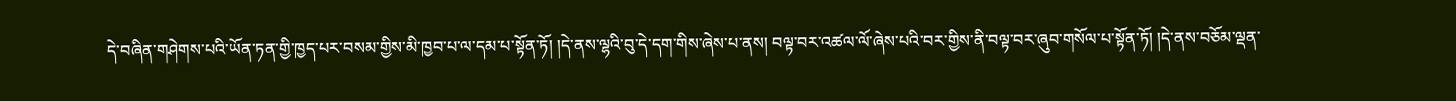དེ་བཞིན་གཤེགས་པའི་ཡོན་ཏན་གྱི་ཁྱད་པར་བསམ་གྱིས་མི་ཁྱབ་པ་ལ་དམ་པ་སྟོན་ཏོ། །དེ་ནས་ལྷའི་བུ་དེ་དག་གིས་ཞེས་པ་ནས། བལྟ་བར་འཚལ་ལོ་ཞེས་པའི་བར་གྱིས་ནི་བལྟ་བར་ཞུབ་གསོལ་པ་སྟོན་ཏོ། །དེ་ནས་བཅོམ་ལྡན་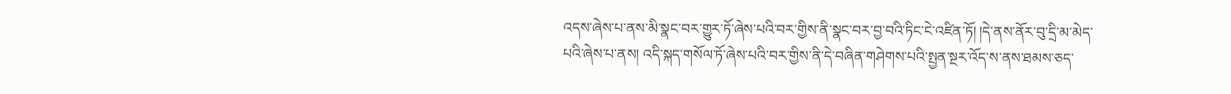འདས་ཞེས་པ་ནས་མི་སྣང་བར་གྱུར་ཏོ་ཞེས་པའི་བར་གྱིས་ནི་སྣང་བར་བྱ་བའི་ཏིང་ངེ་འཛིན་ཏོ། །དེ་ནས་ནོར་བུ་དྲི་མ་མེད་པའི་ཞེས་པ་ནས། འདི་སྐད་གསོལ་ཏོ་ཞེས་པའི་བར་གྱིས་ནི་དེ་བཞིན་གཤེགས་པའི་སྤྱན་སྔར་འོད་ས་ནས་ཐམས་ཅད་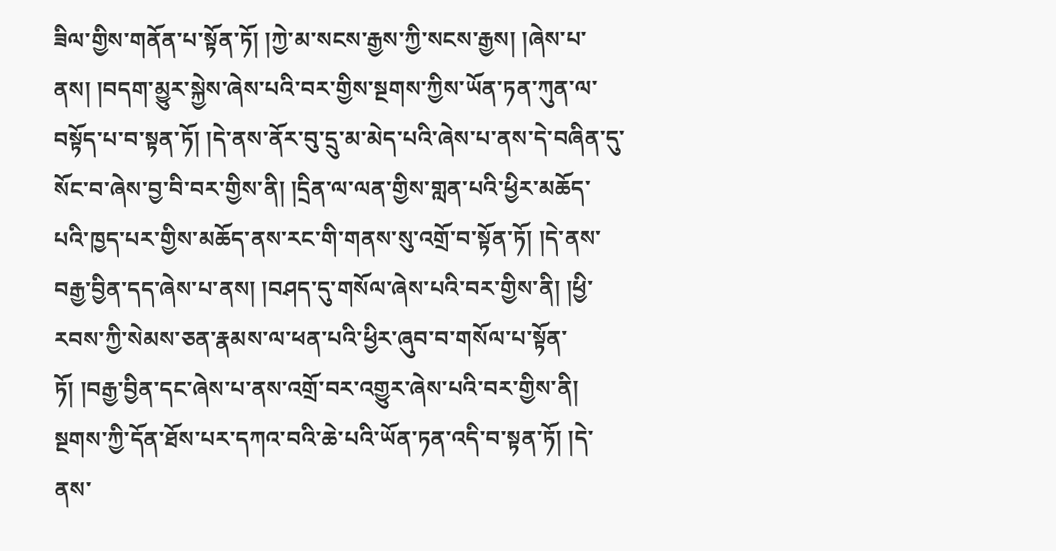ཟིལ་གྱིས་གནོན་པ་སྟོན་ཏོ། །ཀྱེ་མ་སངས་རྒྱས་ཀྱི་སངས་རྒྱས། །ཞེས་པ་ནས། །བདག་མྱུར་སྐྱེས་ཞེས་པའི་བར་གྱིས་སྔགས་ཀྱིས་ཡོན་ཏན་ཀུན་ལ་བསྟོད་པ་བ་སྟན་ཏོ། །དེ་ནས་ནོར་བུ་དྲུ་མ་མེད་པའི་ཞེས་པ་ནས་དེ་བཞིན་དུ་སོང་བ་ཞེས་བྱ་བི་བར་གྱིས་ནི། །དྲིན་ལ་ལན་གྱིས་གླན་པའི་ཕྱིར་མཆོད་པའི་ཁྱད་པར་གྱིས་མཆོད་ནས་རང་གི་གནས་སུ་འགྲོ་བ་སྟོན་ཏོ། །དེ་ནས་བརྒྱ་བྱིན་དད་ཞེས་པ་ནས། །བཤད་དུ་གསོལ་ཞེས་པའི་བར་གྱིས་ནི། །ཕྱི་རབས་ཀྱི་སེམས་ཅན་རྣམས་ལ་ཕན་པའི་ཕྱིར་ཞུབ་བ་གསོལ་པ་སྟོན་ཏོ། །བརྒྱ་བྱིན་དང་ཞེས་པ་ནས་འགྲོ་བར་འགྱུར་ཞེས་པའི་བར་གྱིས་ནི། སྔགས་ཀྱི་དོན་ཐོས་པར་དཀའ་བའི་ཆེ་པའི་ཡོན་ཏན་འདི་བ་སྟན་ཏོ། །དེ་ནས་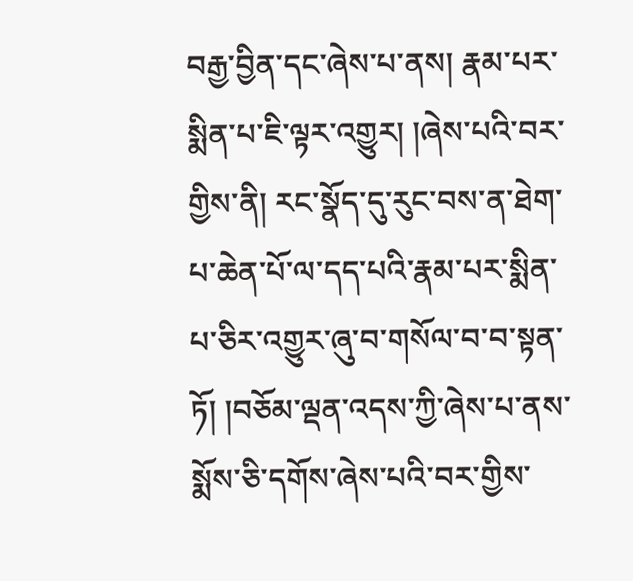བརྒྱ་བྱིན་དང་ཞེས་པ་ནས། རྣམ་པར་སྨིན་པ་ཇི་ལྟར་འགྱུར། །ཞེས་པའི་བར་གྱིས་ནི། རང་སྣོད་དུ་རུང་བས་ན་ཐེག་པ་ཆེན་པོ་ལ་དད་པའི་རྣམ་པར་སྨིན་པ་ཅིར་འགྱུར་ཞུ་བ་གསོལ་བ་བ་སྟན་ཏོ། །བཅོམ་ལྡན་འདས་ཀྱི་ཞེས་པ་ནས་སྨོས་ཅི་དགོས་ཞེས་པའི་བར་གྱིས་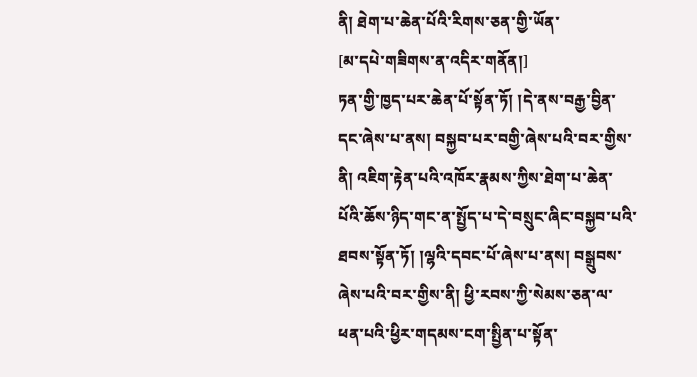ནི། ཐེག་པ་ཆེན་པོའི་རིགས་ཅན་གྱི་ཡོན་
[མ་དཔེ་གཟིགས་ན་འདིར་གནོན།]
ཏན་གྱི་ཁྱད་པར་ཆེན་པོ་སྟོན་ཏོ། །དེ་ནས་བརྒྱ་བྱིན་དང་ཞེས་པ་ནས། བསྐྱབ་པར་བགྱི་ཞེས་པའི་བར་གྱིས་ནི། འཇིག་རྟེན་པའི་འཁོར་རྣམས་ཀྱིས་ཐེག་པ་ཆེན་པོའི་ཆོས་ཉིད་གང་ན་སྤྱོད་པ་དེ་བསྲུང་ཞིང་བསྐྱབ་པའི་ཐབས་སྟོན་ཏོ། །ལྷའི་དབང་པོ་ཞེས་པ་ནས། བསྒྲུབས་ཞེས་པའི་བར་གྱིས་ནི། ཕྱི་རབས་ཀྱི་སེམས་ཅན་ལ་ཕན་པའི་ཕྱིར་གདམས་ངག་སྤྱིན་པ་སྟོན་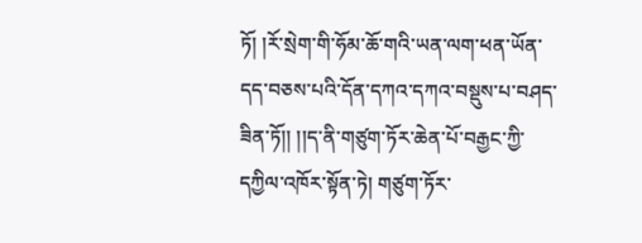ཏོ། །རོ་སྲེག་གི་ཧོམ་ཆོ་གའི་ཡན་ལག་ཕན་ཡོན་དད་བཅས་པའི་དོན་དཀའ་དཀའ་བསྡུས་པ་བཤད་ཟིན་ཏོ།། །།ད་ནི་གཙུག་ཏོར་ཆེན་པོ་བརྒྱང་ཀྱི་དཀྱིལ་འཁོར་སྟོན་ཏེ། གཙུག་ཏོར་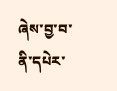ཞེས་བྱ་བ་ནི་དཔེར་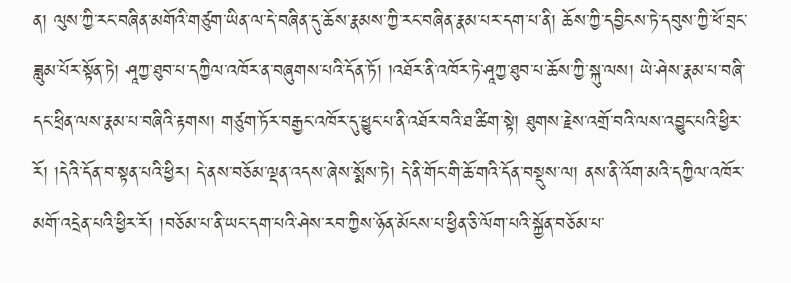ན། ལུས་ཀྱི་རང་བཞིན་མགོའི་གཙུག་ཡིན་ལ་དེ་བཞིན་དུ་ཆོས་རྣམས་ཀྱི་རང་བཞིན་རྣམ་པར་དག་པ་ནི། ཆོས་ཀྱི་དབྱིངས་ཏེ་དབུས་ཀྱི་ཕོ་བྲང་ཟླུམ་པོར་སྟོན་ཏེ། ཤཱཀྱ་ཐུབ་པ་དཀྱིལ་འཁོར་ན་བཞུགས་པའི་དོན་ཏོ། །འཐོར་ནི་འཁོར་ཏེ་ཤཱཀྱ་ཐུབ་པ་ཆོས་ཀྱི་སྐུ་ལས། ཡེ་ཤེས་རྣམ་པ་བཞི་དང་ཕྲིན་ལས་རྣམ་པ་བཞིའི་རྟགས། གཙུག་ཏོར་བརྒྱང་འཁོར་དུ་ཕྱུང་པ་ནི་འཐོར་བའི་ཐ་ཚིག་སྟེ། ཐུགས་རྗེས་འགྲོ་བའི་ལས་འབྱུང་པའི་ཕྱིར་རོ། །དེའི་དོན་བ་སྟན་པའི་ཕྱིར། དེ་ནས་བཅོམ་ལྡན་འདས་ཞེས་སྨོས་ཏེ། དེ་ནི་གོང་གི་ཆོ་གའི་དོན་བསྡུས་ལ། ནས་ནི་འོག་མའི་དཀྱིལ་འཁོར་མགོ་འདྲེན་པའི་ཕྱིར་རོ། །བཅོམ་པ་ནི་ཡང་དག་པའི་ཤེས་རབ་ཀྱིས་ཉོན་མོངས་པ་ཕྱིན་ཅི་ལོག་པའི་སྐྱོན་བཅོམ་པ་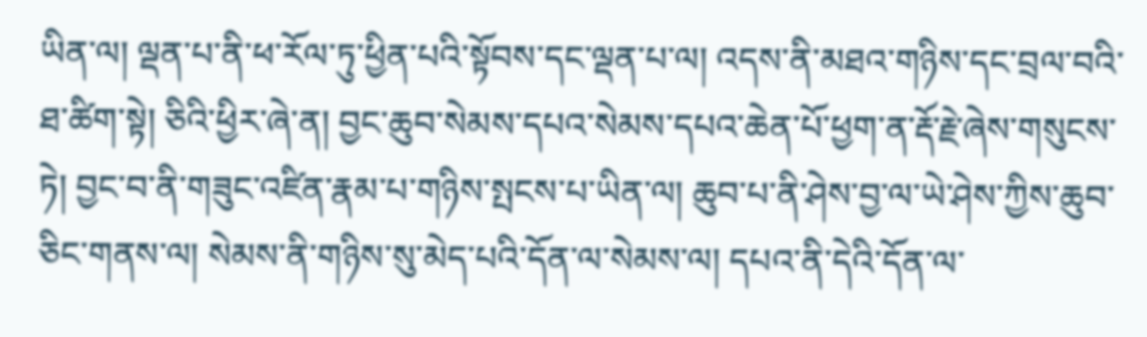ཡིན་ལ། ལྡན་པ་ནི་ཕ་རོལ་ཏུ་ཕྱིན་པའི་སྟོབས་དང་ལྡན་པ་ལ། འདས་ནི་མཐའ་གཉིས་དང་བྲལ་བའི་ཐ་ཚིག་སྟེ། ཅིའི་ཕྱིར་ཞེ་ན། བྱང་ཆུབ་སེམས་དཔའ་སེམས་དཔའ་ཆེན་པོ་ཕྱག་ན་རྡོ་རྗེ་ཞེས་གསུངས་ཏེ། བྱང་བ་ནི་གཟུང་འཛིན་རྣམ་པ་གཉིས་སྤངས་པ་ཡིན་ལ། ཆུབ་པ་ནི་ཤེས་བྱ་ལ་ཡེ་ཤེས་ཀྱིས་ཆུབ་ཅིང་གནས་ལ། སེམས་ནི་གཉིས་སུ་མེད་པའི་དོན་ལ་སེམས་ལ། དཔའ་ནི་དེའི་དོན་ལ་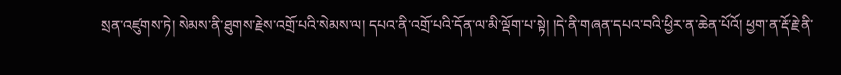སྲན་འཛུགས་ཏེ། སེམས་ནི་ཐུགས་རྗེས་འགྲོ་པའི་སེམས་ལ། དཔའ་ནི་འགྲོ་པའི་དོན་ལ་མི་ལྡོག་པ་སྟེ། །དེ་ནི་གཞན་དཔའ་བའི་ཕྱིར་ན་ཆེན་པོའོ། ཕྱག་ན་རྡོ་རྗེ་ནི་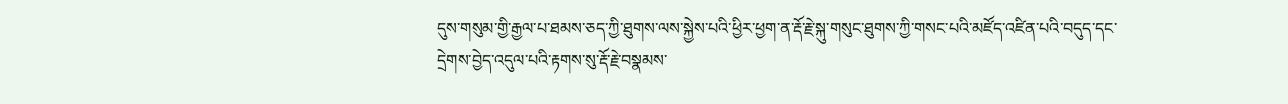དུས་གསུམ་གྱི་རྒྱལ་པ་ཐམས་ཅད་ཀྱི་ཐུགས་ལས་སྐྱེས་པའི་ཕྱིར་ཕྱག་ན་རྡོ་རྗེ་སྐུ་གསུང་ཐུགས་ཀྱི་གསང་པའི་མཛོད་འཛིན་པའི་བདུད་དང་དྲེགས་བྱེད་འདུལ་པའི་རྟགས་སུ་རྡོ་རྗེ་བསྣམས་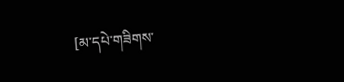[མ་དཔེ་གཟིགས་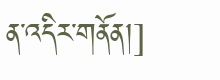ན་འདིར་གནོན།]